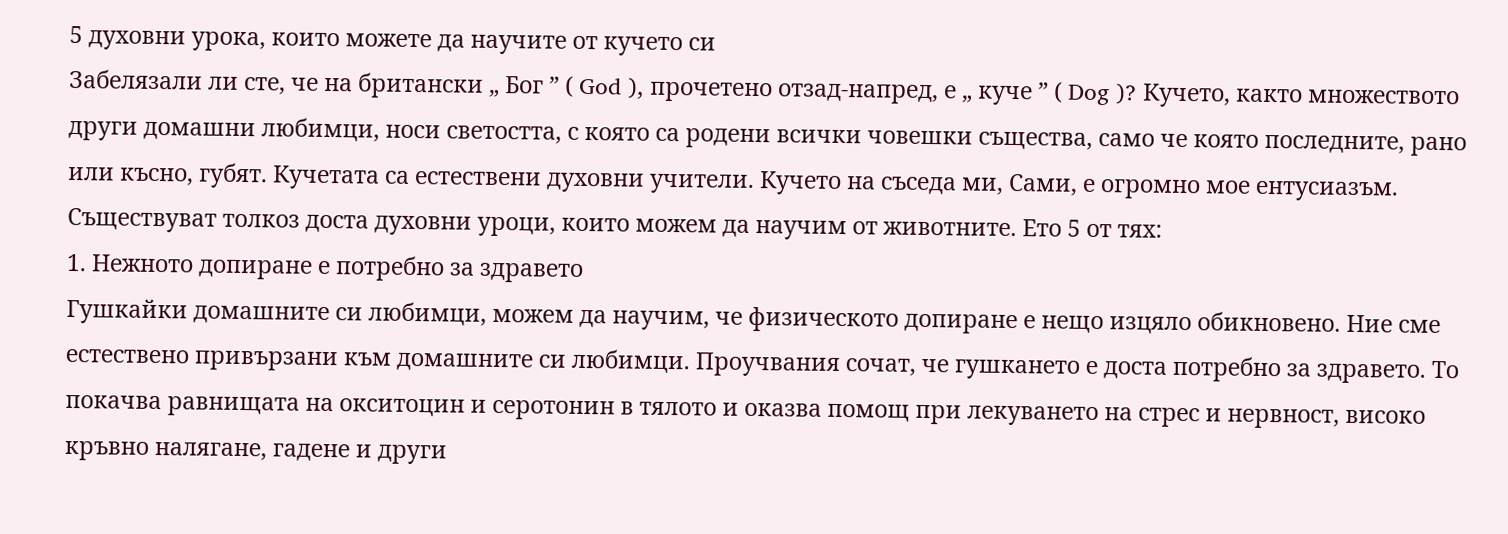5 духовни урока, които можете да научите от кучето си
Забелязали ли сте, че на британски „ Бог ” ( God ), прочетено отзад-напред, е „ куче ” ( Dog )? Кучето, както множеството други домашни любимци, носи светостта, с която са родени всички човешки същества, само че която последните, рано или късно, губят. Кучетата са естествени духовни учители. Кучето на съседа ми, Сами, е огромно мое ентусиазъм. Съществуват толкоз доста духовни уроци, които можем да научим от животните. Ето 5 от тях:
1. Нежното допиране е потребно за здравето
Гушкайки домашните си любимци, можем да научим, че физическото допиране е нещо изцяло обикновено. Ние сме естествено привързани към домашните си любимци. Проучвания сочат, че гушкането е доста потребно за здравето. То покачва равнищата на окситоцин и серотонин в тялото и оказва помощ при лекуването на стрес и нервност, високо кръвно налягане, гадене и други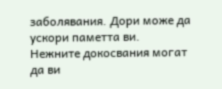заболявания. Дори може да ускори паметта ви.
Нежните докосвания могат да ви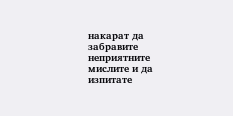накарат да забравите неприятните мислите и да изпитате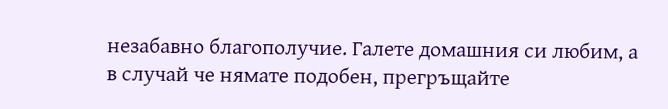незабавно благополучие. Галете домашния си любим, а в случай че нямате подобен, прегръщайте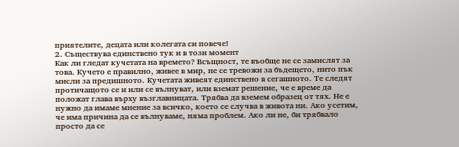приятелите, децата или колегата си повече!
2. Съществува единствено тук и в този момент
Как ли гледат кучетата на времето? Всъщност, те въобще не се замислят за това. Кучето е правилно, живее в мир, не се тревожи за бъдещето, нито пък мисли за предишното. Кучетата живеят единствено в сегашното. Те следят протичащото се и или се вълнуват, или вземат решение, че е време да положат глава върху възглавницата. Трябва да вземем образец от тях. Не е нужно да имаме мнение за всичко, което се случва в живота ни. Ако усетим, че има причина да се вълнуваме, няма проблем. Ако ли не, би трябвало просто да се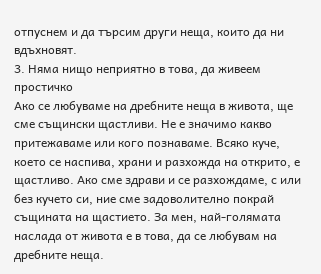отпуснем и да търсим други неща, които да ни вдъхновят.
3. Няма нищо неприятно в това, да живеем простичко
Ако се любуваме на дребните неща в живота, ще сме същински щастливи. Не е значимо какво притежаваме или кого познаваме. Всяко куче, което се наспива, храни и разхожда на открито, е щастливо. Ако сме здрави и се разхождаме, с или без кучето си, ние сме задоволително покрай същината на щастието. За мен, най-голямата наслада от живота е в това, да се любувам на дребните неща.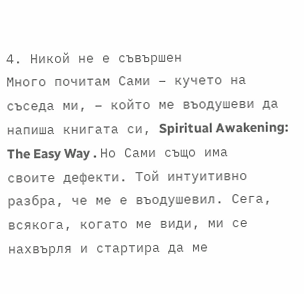4. Никой не е съвършен
Много почитам Сами – кучето на съседа ми, – който ме въодушеви да напиша книгата си, Spiritual Awakening: The Easy Way . Но Сами също има своите дефекти. Той интуитивно разбра, че ме е въодушевил. Сега, всякога, когато ме види, ми се нахвърля и стартира да ме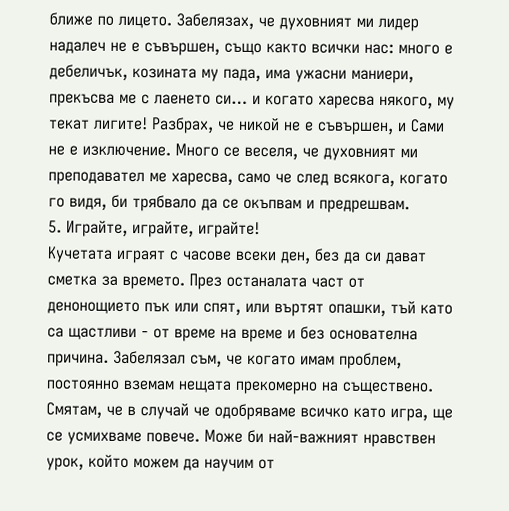ближе по лицето. Забелязах, че духовният ми лидер надалеч не е съвършен, също както всички нас: много е дебеличък, козината му пада, има ужасни маниери, прекъсва ме с лаенето си… и когато харесва някого, му текат лигите! Разбрах, че никой не е съвършен, и Сами не е изключение. Много се веселя, че духовният ми преподавател ме харесва, само че след всякога, когато го видя, би трябвало да се окъпвам и предрешвам.
5. Играйте, играйте, играйте!
Кучетата играят с часове всеки ден, без да си дават сметка за времето. През останалата част от денонощието пък или спят, или въртят опашки, тъй като са щастливи - от време на време и без основателна причина. Забелязал съм, че когато имам проблем, постоянно вземам нещата прекомерно на съществено. Смятам, че в случай че одобряваме всичко като игра, ще се усмихваме повече. Може би най-важният нравствен урок, който можем да научим от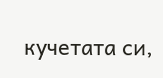кучетата си,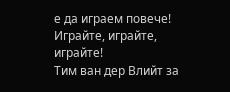е да играем повече! Играйте, играйте, играйте!
Тим ван дер Влийт за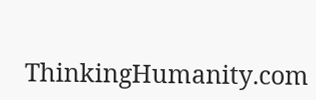ThinkingHumanity.com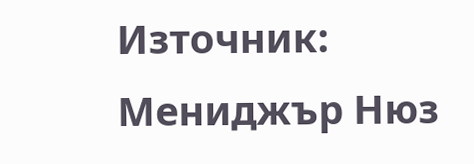Източник: Мениджър Нюз